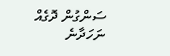ސަންގުން ދޮގެއް ނަހަދާނެ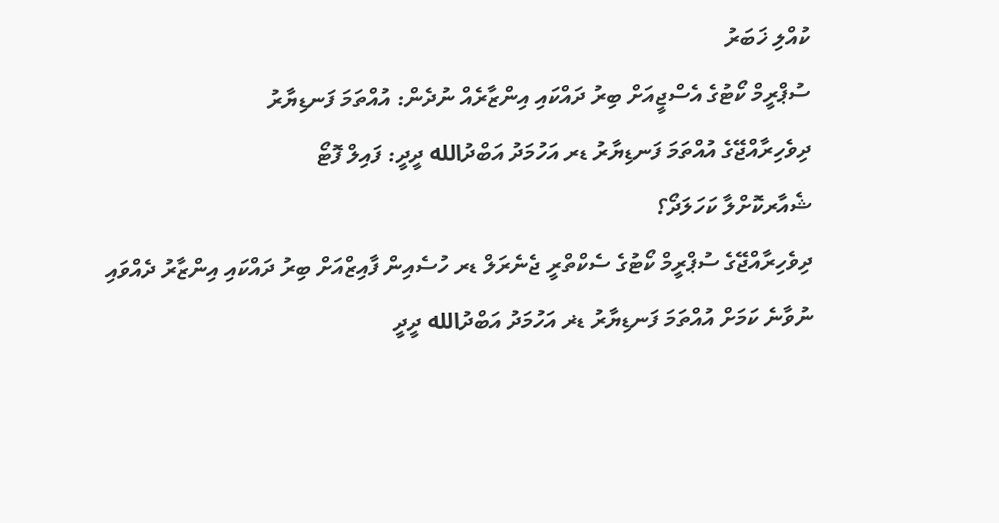ކުއްލި ޚަބަރު
ސުޕްރީމް ކޯޓުގެ އެސްޖީއަށް ބިރު ދައްކައި އިންޒާރެއް ނުދެން: އުއްތަމަ ފަނޑިޔާރު
ދިވެހިރާއްޖޭގެ އުއްތަމަ ފަނޑިޔާރު ޑރ އަހުމަދު އަބްދުالله ދީދީ: ފައިލް ފޮޓޯ
ޝެއާރކޮށްލާ ކަހަލަދޯ؟
ދިވެހިރާއްޖޭގެ ސުޕްރީމް ކޯޓުގެ ސެކްތްރީ ޖެނެރަލް ޑރ ހުސެއިން ފާއިޒްއަށް ބިރު ދައްކައި އިންޒާރު ދެއްވައި ނުވާނެ ކަމަށް އުއްތަމަ ފަނޑިޔާރު ޑޜ އަހުމަދު އަބްދުالله ދީދީ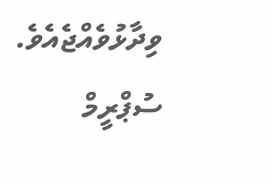ވިދާޅުވެއްޖެއެވެ.
ސުޕްރީމް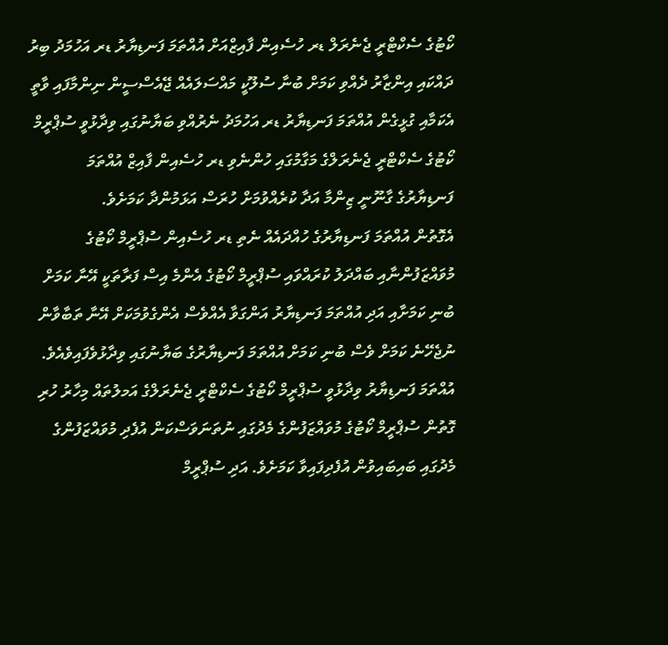ކޯޓުގެ ސެކްޓްރީ ޖެނެރަލް ޑރ ހުސެއިން ފާއިޒްއަށް އުއްތަމަ ފަނޑިޔާރު ޑރ އަހުމަދު ބިރު ދައްކައި އިންޒާރު ދެއްވި ކަމަށް ބުނާ ސުލޫކީ މައްސަލައެއް ޖޭއެސްސީން ނިންމާފައި ވާތީ އެކަމާއި ގުޅީގެން އުއްތަމަ ފަނޑިޔާރު ޑރ އަހުމަދު ނެރުއްވި ބަޔާނުގައި ވިދާޅުވީ ސުޕްރީމް ކޯޓުގެ ސެކްޓްރީ ޖެނެރަލްގެ މަގާމުގައި ހުންނެވި ޑރ ހުސެއިން ފާއިޒް އުއްތަމަ ފަނޑިޔާރުގެ ގާނޫނީ ޒިންމާ އަދާ ކުރެއްވުމަށް ހުރަސް އަޅަމުންދާ ކަމަށެވެ.
އެގޮތުން އުއްތަމަ ފަނޑިޔާރުގެ ހުއްދައެއް ނެތި ޑރ ހުސެއިން ސުޕްރީމް ކޯޓުގެ މުވައްޒަފުންނާއި ބައްދަލު ކުރައްވައި ސުޕްރީމް ކޯޓުގެ އެންމެ އިސް ފަރާތަކީ އޭނާ ކަމަށް ބުނި ކަމަށާއި އަދި އުއްތަމަ ފަނޑިޔާރު އަންގަވާ އެއްވެސް އެންގެވުމަކަށް އޭނާ ތަބާވާން ނުޖެހޭނެ ކަމަށް ވެސް ބުނި ކަމަށް އުއްތަމަ ފަނޑިޔާރުގެ ބަޔާނުގައި ވިދާޅުވެފައިވެއެވެ.
އުއްތަމަ ފަނޑިޔާރު ވިދާޅުވީ ސުޕްރީމް ކޯޓުގެ ސެކްޓްރީ ޖެނެރަލްގެ އަމލުތައް މިހާރު ހުރި ގޮތުން ސުޕްރީމް ކޯޓުގެ މުވައްޒަފުންގެ މެދުގައި ނުތަނަވަސްކަން އުފެދި މުވައްޒަފުންގެ މެދުގައި ބައިބައިވުން އުފެދިފައިވާ ކަމަށެވެ. އަދި ސުޕްރީމް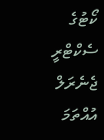ކޯޓުގެ ސެކްޓްރީ ޖެނެރަލް އުއްތަމަ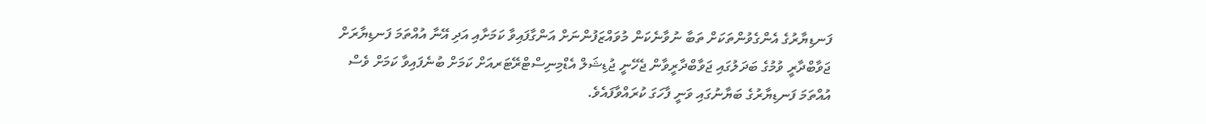ފަނޑިޔާރުގެ އެންގެވުންތަކަށް ތަބާ ނުވާނެކަން މުވައްޒަފުންނަށް އަންގާފައިވާ ކަމަށާއި އަދި އޭނާ އުއްތަމަ ފަނޑިޔާރަށް ޖަވާބްދާރީ ވުމުގެ ބަދަލުގައި ޖަވާބްދާރީވާން ޖެހޭނީ ޖުޑިޝަލް އެޑްމިނިސްޓްރޭޓަރއަށް ކަމަށް ބުނެފައިވާ ކަމަށް ވެސް އުއްތަމަ ފަނޑިޔާރުގެ ބަޔާނުގައި ވަނީ ފާހަގަ ކުރައްވާފައެވެ.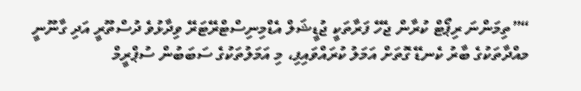“”ތިމަންނަ ރިޕޯޓް ކުރާން ޖެހޭ ފަރާތަކީ ޖުޑީޝަލް އެޑްމިނިސްޓްރޭޓަރޭ ވިދާޅުވެ ދުސްތޫރީ އަދި ގާނޫނީ މއްދާތަކުގެ ބާރު ކެނޑޭ ގޮތަށް އަމަލު ކުރައްވައިފި، މި އަމަލުތަކުގެ ސަބަބުން ސުޕްރީމް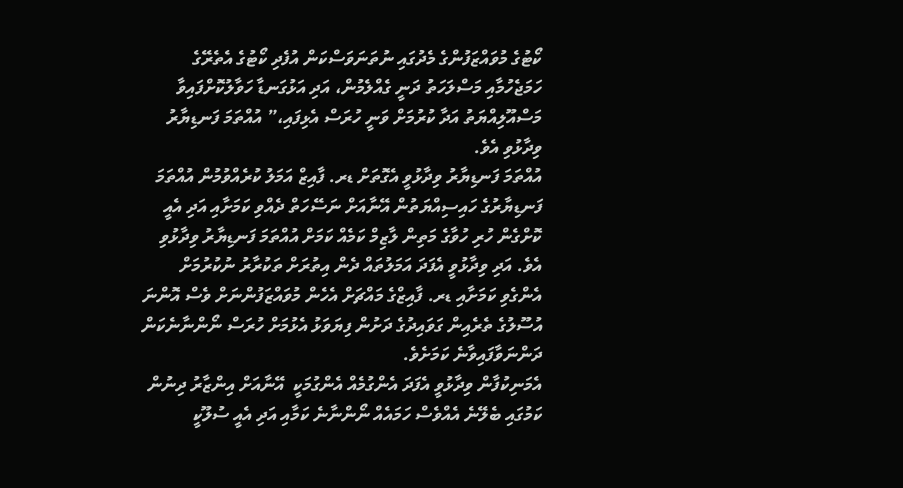ކޯޓުގެ މުވައްޒަފުންގެ މެދުގައި ނުތަނަވަސްކަން އުފެދި ކޯޓުގެ އެތެރޭގެ ހަމަޖެހުމާއި މަސްލަހަތު ދަނީ ގެއްލެމުން، އަދި އަޅުގަނޑާ ހަވާލުކޮށްފައިވާ މަސްއޫލިއްޔަތު އަދާ ކުރުމަށް ވަނީ ހުރަސް އެޅިފައި،” އުއްތަމަ ފަނޑިޔާރު ވިދާޅުވި އެވެ.
އުއްތަމަ ފަނޑިޔާރު ވިދާޅުވީ އެގޮތަށް ޑރ. ފާއިޒް އަމަލު ކުރެއްވުމުން އުއްތަމަ ފަނޑިޔާރުގެ ހައިސިއްޔަތުން އޭނާއަށް ނަސޭހަތް ދެއްވި ކަމަށާއި އަދި އެއީ ކޮށްގެން ހުރި ހުވާގެ މަތިން ލާޒިމް ކަމެއް ކަމަށް އުއްތަމަ ފަނޑިޔާރު ވިދާޅުވި އެވެ. އަދި ވިދާޅުވީ އެފަދަ އަމަލުތައް ދެން އިތުރަށް ތަކުރާރު ނުކުރުމަށް އެންގެވި ކަމަށާއި ޑރ. ފާއިޒްގެ މައްޗަށް އެހެން މުވައްޒަފުންނަށް ވެސް އޮންނަ އުސޫލުގެ ތެރެއިން ގަވައިދުގެ ދަށުން ފިޔަވަޅު އެޅުމަށް ހުރަސް ނޯންނާނެކަން ދަންނަވާފައިވާނެ ކަމަށެވެ.
އެމަނިކުފާން ވިދާޅުވީ އެފަދަ އެންގުމެއް އެންގުމަކީ  އޭނާއަށް އިންޒާރު ދިނުން ކަމުގައި ބެލޭނެ އެއްވެސް ހަމައެއް ނޯންނާނެ ކަމާއި އަދި އެއީ ސުލޫކީ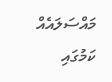މައްސަލައެއް ކަމުގައި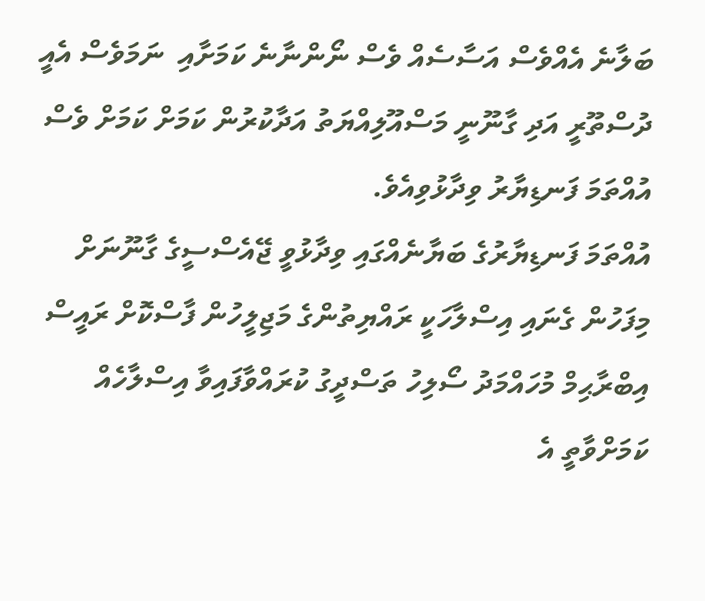ބަލާނެ އެއްވެސް އަސާސެއް ވެސް ނޯންނާނެ ކަމަށާއި  ނަމަވެސް އެއީ  ދުސްތޫރީ އަދި ގާނޫނީ މަސްއޫލިއްޔަތު އަދާކުރުން ކަމަށް ކަމަށް ވެސް އުއްތަމަ ފަނޑިޔާރު ވިދާޅުވިއެވެ.
އުއްތަމަ ފަނޑިޔާރުގެ ބަޔާނެއްގައި ވިދާޅުވީ ޖޭއެސްސީގެ ގާނޫނަށް މިފަހުން ގެނައި އިސްލާހަކީ ރައްޔިތުންގެ މަޖިލީހުން ފާސްކޮށް ރައީސް އިބްރާޙިމް މުހައްމަދު ސޯލިހު ތަސްދީގު ކުރައްވާފައިވާ އިސްލާހެއް ކަމަށްވާތީ އެ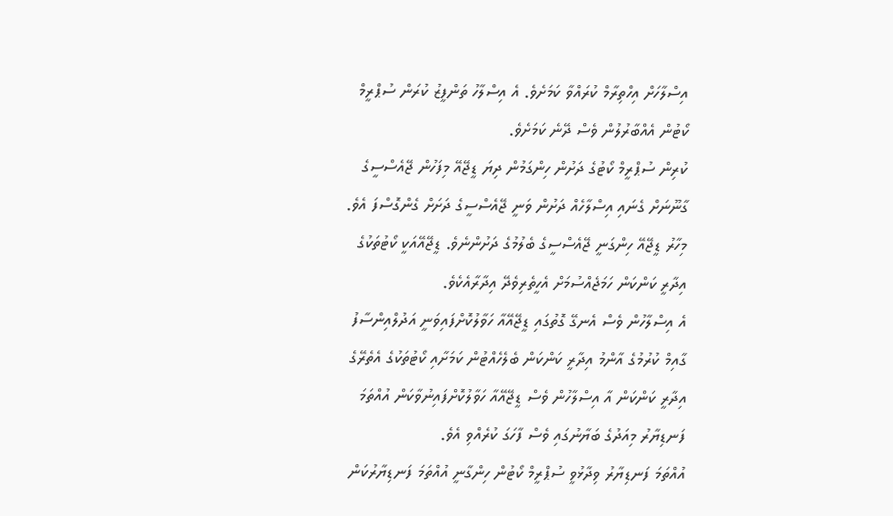އިސްލާހަށް އިހްތިރާމް ކުރައްވާ ކަމަށެވެ. އެ އިސްލާހު ތަންފީޒު ކުރަން ސުޕްރީމް ކޯޓުން އެއްބާރުލުން ވެސް ދޭނެ ކަމަށެވެ.
ކުރިން ސުޕްރީމް ކޯޓުގެ ދަށުން ހިންގަމުން ދިޔަ ޑީޖޭއޭ މިފަހުން ޖޭއެސްސީގެ ގާނޫނަށް ގެނައި އިސްލާހެއް ދަށުން ވަނީ ޖޭއެސްސީގެ ދަށަށް ގެންގޮސްފަ އެވެ. މިހާރު ޑީޖޭއޭ ހިންގަނީ ޖޭއެސްސީގެ ބެލުމުގެ ދަށުންނެވެ. ޑީޖޭއޭއަކީ ކޯޓުތަކުގެ އިދާރީ ކަންކަން ހަމަޖެއްސުމަށް އެހީތެރިވެދޭ އިދާރާއެކެވެ.
އެ އިސްލާހުން ވެސް އެނގޭ ގޮތުގައި ޑީޖޭއޭއާ ހަވާލުކޮށްފައިވަނީ އަދުލްއިންސާފު ގާއިމް ކުރުމުގެ އާންމު އިދާރީ ކަންކަން ބެލެހެއްޓުން ކަމަށާއި ކޯޓުތަކުގެ އެތެރޭގެ އިދާރީ ކަންކަން އާ އިސްލާހުން ވެސް ޑީޖޭއޭއާ ހަވާލުކޮށްފައިނުވާކަން އުއްތަމަ ފަނޑިޔާރު މިއަދުގެ ބަޔާނުގައި ވެސް ފާހަގަ ކުރެއްވި އެވެ.
އުއްތަމަ ފަނޑިޔާރު ވިދާޅުވީ ސުޕްރީމް ކޯޓުން ހިންގާނީ އުއްތަމަ ފަނޑިޔާރުކަން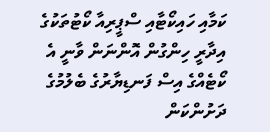ކަމާއި ހައިކޯޓާއި ސްޕީރިއާ ކޯޓުތަކުގެ އިދާރީ ހިންގުން އޮންނަން ވާނީ އެ ކޯޓެއްގެ އިސް ފަނޑިޔާރުގެ ބެލުމުގެ ދަށުންކަން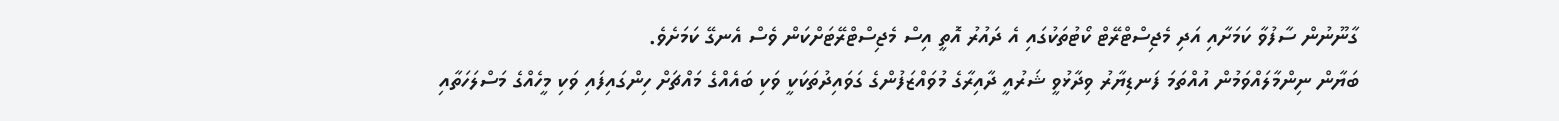ގާނޫނުން ސާފުވާ ކަމަށާއި އަދި މެޖިސްޓްރޭޓް ކޯޓުތަކުގައި އެ ދައުރު އޮތީ އިސް މެޖިސްޓްރޭޓަށްކަން ވެސް އެނގޭ ކަމަށެވެ.
ބަޔާން ނިންމާލައްވަމުން އުއްތަމަ ފަނޑިޔާރު ވިދާޅުވީ ޝަރުއީ ދާއިރާގެ މުވައްޒަފުންގެ ގަވައިދުތަކަކީ ވަކި ބައެއްގެ މައްޗަށް ހިންގައިފައި ވަކި މީހެއްގެ މަސްލަހަތާއި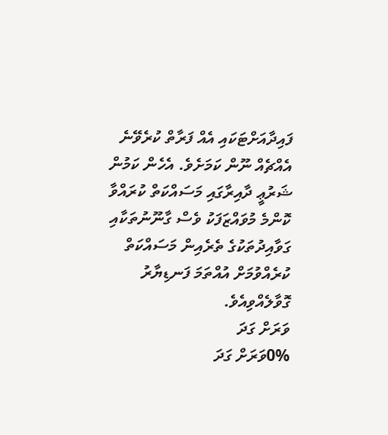ފައިދާއަށްޓަކައި އެއް ފަރާތް ކުރެވޭނެ އެއްޗެއް ނޫން ކަމަށެވެ. އެހެން ކަމުން ޝަރުޢީ ދާއިރާގައި މަސައްކަތް ކުރައްވާ ކޮންމެ މުވައްޒަފަކު ވެސް ގާނޫނުތަކާއި ގަވާއިދުތަކުގެ ތެރެއިން މަސައްކަތް ކުރެއްވުމަށް އުއްތަމަ ފަނޑިޔާރު ގޮވާލެއްވިއެވެ.
ވަރަށް ގަދަ
0%ވަރަށް ގަދަ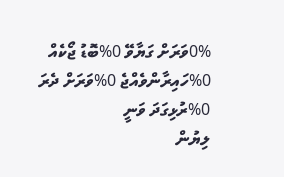0%ވަރަށް ގަޔާވޭ 0%ބޮޑު ޖޯކެއް 0%ހައިރާންވެއްޖެ 0%ވަރަށް ދެރަ 0%ރުޅިގަދަ ވަނީ
ލިޔުން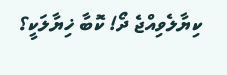ކިޔާލެވިއްޖެ ދޯ! ކޮބާ ޚިޔާލަކީ؟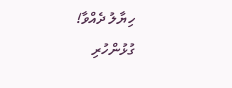ހިޔާލު ދެއްވާ!
ގުޅުންހުރި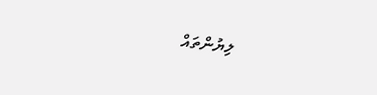ލިޔުންތައް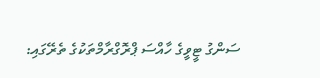ސަންގު ޓީވީގެ ހާއްސަ ޕްރޮގްރާމްތަކުގެ ތެރޭގައި: